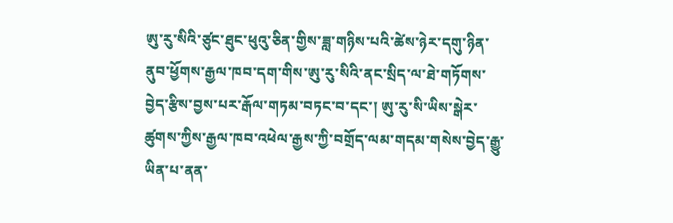ཨུ་རུ་སིའི་ཙུང་ཐུང་ཕུའུ་ཅིན་གྱིས་ཟླ་གཉིས་པའི་ཚེས་ཉེར་དགུ་ཉིན་ནུབ་ཕྱོགས་རྒྱལ་ཁབ་དག་གིས་ཨུ་རུ་སིའི་ནང་སྲིད་ལ་ཐེ་གཏོགས་བྱེད་རྩིས་བྱས་པར་རྒོལ་གཏམ་བཏང་བ་དང་། ཨུ་རུ་སི་ཡིས་སྒེར་ཚུགས་ཀྱིས་རྒྱལ་ཁབ་འཕེལ་རྒྱས་ཀྱི་བགྲོད་ལམ་གདམ་གསེས་བྱེད་རྒྱུ་ཡིན་པ་ནན་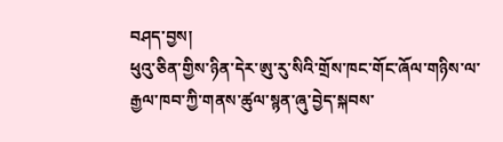བཤད་བྱས།
ཕུའུ་ཅིན་གྱིས་ཉིན་དེར་ཨུ་རུ་སིའི་གྲོས་ཁང་གོང་ཞོལ་གཉིས་ལ་རྒྱལ་ཁབ་ཀྱི་གནས་ཚུལ་སྙན་ཞུ་བྱེད་སྐབས་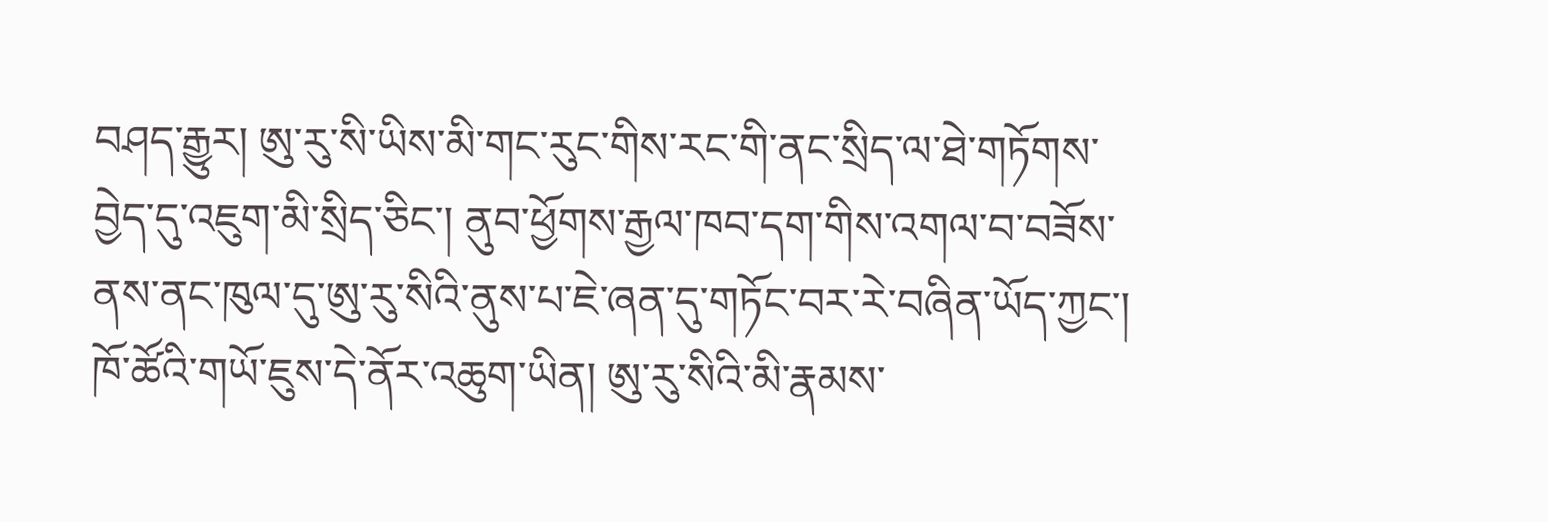བཤད་རྒྱུར། ཨུ་རུ་སི་ཡིས་མི་གང་རུང་གིས་རང་གི་ནང་སྲིད་ལ་ཐེ་གཏོགས་བྱེད་དུ་འཇུག་མི་སྲིད་ཅིང་། ནུབ་ཕྱོགས་རྒྱལ་ཁབ་དག་གིས་འགལ་བ་བཟོས་ནས་ནང་ཁུལ་དུ་ཨུ་རུ་སིའི་ནུས་པ་ཇེ་ཞན་དུ་གཏོང་བར་རེ་བཞིན་ཡོད་ཀྱང་། ཁོ་ཚོའི་གཡོ་ཇུས་དེ་ནོར་འཆུག་ཡིན། ཨུ་རུ་སིའི་མི་རྣམས་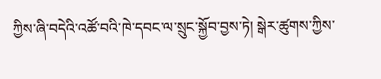ཀྱིས་ཞི་བདེའི་འཚོ་བའི་ཁེ་དབང་ལ་སྲུང་སྐྱོབ་བྱས་ཏེ། སྒེར་ཚུགས་ཀྱིས་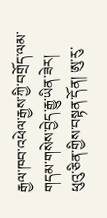རྒྱལ་ཁབ་འཕེལ་རྒྱས་ཀྱི་བགྲོད་ལམ་གདམ་གསེས་བྱེད་རྒྱུ་ཡིན་ཟེར།
ཕུའུ་ཅིན་གྱིས་བསྟན་དོན། ཨུ་རུ་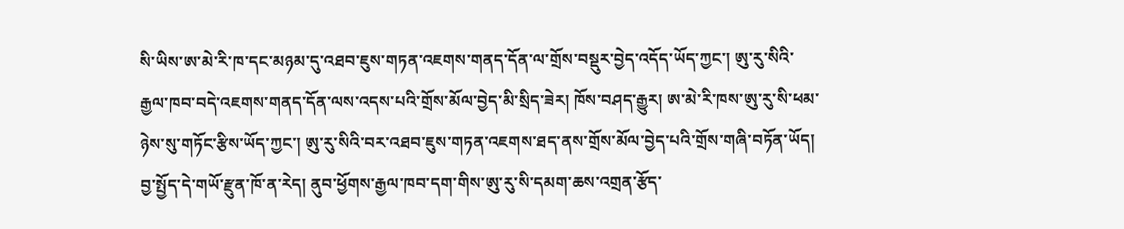སི་ཡིས་ཨ་མེ་རི་ཁ་དང་མཉམ་དུ་འཐབ་ཇུས་གཏན་འཇགས་གནད་དོན་ལ་གྲོས་བསྡུར་བྱེད་འདོད་ཡོད་ཀྱང་། ཨུ་རུ་སིའི་རྒྱལ་ཁབ་བདེ་འཇགས་གནད་དོན་ལས་འདས་པའི་གྲོས་མོལ་བྱེད་མི་སྲིད་ཟེར། ཁོས་བཤད་རྒྱུར། ཨ་མེ་རི་ཁས་ཨུ་རུ་སི་ཕམ་ཉེས་སུ་གཏོང་རྩིས་ཡོད་ཀྱང་། ཨུ་རུ་སིའི་བར་འཐབ་ཇུས་གཏན་འཇགས་ཐད་ནས་གྲོས་མོལ་བྱེད་པའི་གྲོས་གཞི་བཏོན་ཡོད། བྱ་སྤྱོད་དེ་གཡོ་རྫུན་ཁོ་ན་རེད། ནུབ་ཕྱོགས་རྒྱལ་ཁབ་དག་གིས་ཨུ་རུ་སི་དམག་ཆས་འགྲན་རྩོད་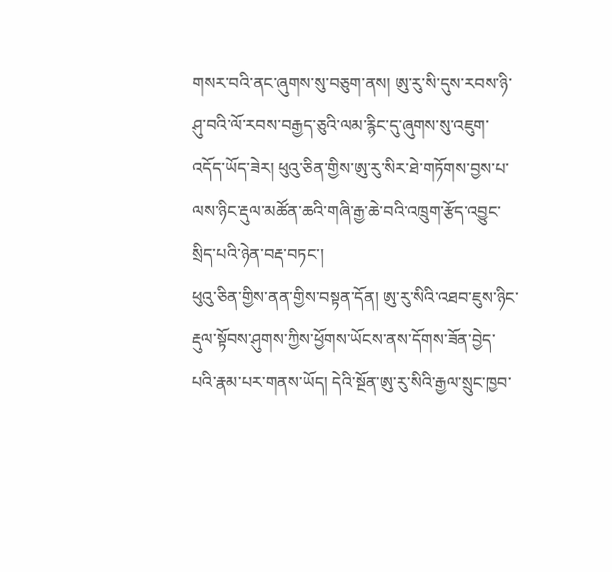གསར་བའི་ནང་ཞུགས་སུ་བཅུག་ནས། ཨུ་རུ་སི་དུས་རབས་ཉི་ཤུ་བའི་ལོ་རབས་བརྒྱད་ཅུའི་ལམ་རྙིང་དུ་ཞུགས་སུ་འཇུག་འདོད་ཡོད་ཟེར། ཕུའུ་ཅིན་གྱིས་ཨུ་རུ་སིར་ཐེ་གཏོགས་བྱས་པ་ལས་ཉིང་རྡུལ་མཚོན་ཆའི་གཞི་རྒྱ་ཆེ་བའི་འཁྲུག་རྩོད་འབྱུང་སྲིད་པའི་ཉེན་བརྡ་བཏང་།
ཕུའུ་ཅིན་གྱིས་ནན་གྱིས་བསྟན་དོན། ཨུ་རུ་སིའི་འཐབ་ཇུས་ཉིང་རྡུལ་སྟོབས་ཤུགས་ཀྱིས་ཕྱོགས་ཡོངས་ནས་དོགས་ཟོན་བྱེད་པའི་རྣམ་པར་གནས་ཡོད། དེའི་སྔོན་ཨུ་རུ་སིའི་རྒྱལ་སྲུང་ཁྱབ་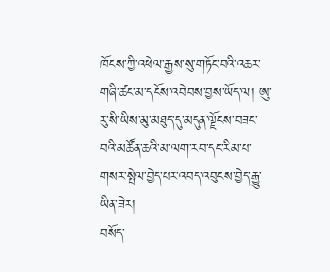ཁོངས་ཀྱི་འཕེལ་རྒྱས་སུ་གཏོང་བའི་འཆར་གཞི་ཚང་མ་དངོས་འབེབས་བྱས་ཡོད་ལ། ཨུ་རུ་སི་ཡིས་མུ་མཐུད་དུ་མདུན་ལྗོངས་བཟང་བའི་མཚོན་ཆའི་མ་ལག་རབ་དང་རིམ་པ་གསར་སྤེལ་བྱེད་པར་འབད་འབུངས་བྱེད་རྒྱུ་ཡིན་ཟེར།
བསོད་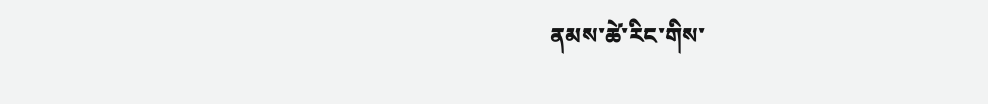ནམས་ཚེ་རིང་གིས་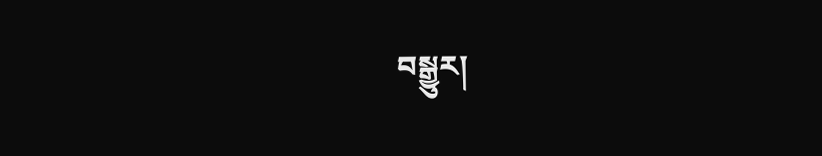བསྒྱུར།